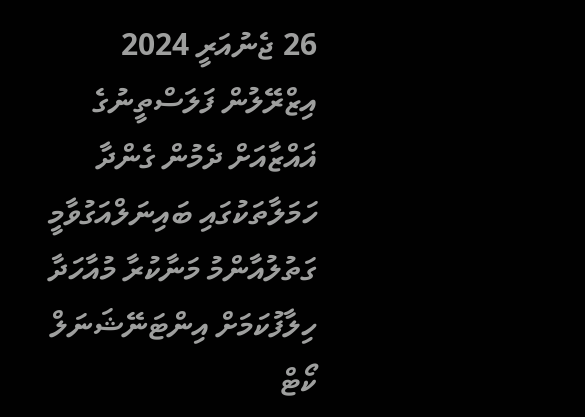26 ޖެނުއަރީ 2024
އިޒްރޭލުން ފަލަސްތީނުގެ ޣައްޒާއަށް ދެމުން ގެންދާ ހަމަލާތަކުގައި ބައިނަލްއަގުވާމީ ގަތުލުއާންމު މަނާކުރާ މުއާހަދާ ހިލާފުކަމަށް އިންޓަނޭޝަނަލް ކޯޓް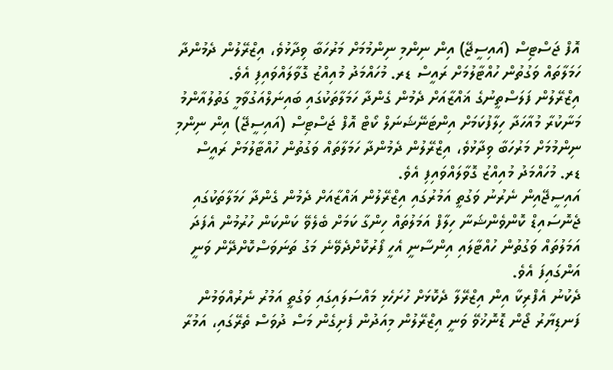އޮފް ޖަސްޓިސް (އައިސީޖޭ) އިން ނިންމި ނިންމުމަށް މަރުހަބާ ވިދާޅުވެ، އިޒްރޭލުން ދެމުންދާ ހަމަލާތައް ވަގުތުން ހުއްޓާލުމަށް ރައީސް ޑރ. މުހައްމަދު މުއިއްޒު ގޮވާލައްވައިފި އެވެ.
އިޒްރޭލުން ފަލަސްތީނުގެ ޣައްޒާއަށް ދެމުން ގެންދާ ހަމަލާތަކުގައި ބައިނަލްއަގުވާމީ ގަތުލުއާންމު މަނާކުރާ މުއާހަދާ ހިލާފުކަމަށް އިންޓަނޭޝަނަލް ކޯޓް އޮފް ޖަސްޓިސް (އައިސީޖޭ) އިން ނިންމި ނިންމުމަށް މަރުހަބާ ވިދާޅުވެ، އިޒްރޭލުން ދެމުންދާ ހަމަލާތައް ވަގުތުން ހުއްޓާލުމަށް ރައީސް ޑރ. މުހައްމަދު މުއިއްޒު ގޮވާލައްވައިފި އެވެ.
އައިސީޖޭއިން ނެރުނު ވަގުތީ އަމުރުގައި އިޒްރޭލުން ޣައްޒާއަށް ދެމުން ގެންދާ ހަމަލާތަކުގައި ޖެނޮސައިޑް ކޮންވެންޝަނާ ހިލާފް އަމަލުތައް ހިންގާ ކަމަށް ބެލެވޭ ކަންކަން ހުރުމުން އެފަދަ އަމަލުތައް ވަގުތުން ހުއްޓާލައި އިންސާނީ އެހީ ފޯރުކޮށްދެވޭނެ މަގު ތަނަވަސްކޮށްދޭން ވަނީ އަންގައިފަ އެވެ.
ދެކުނު އެފްރިކާ އިން އިޒްރޭލާ ދެކޮޅަށް ހުށަހެޅި މައްސަލައިގައި ވަގުތީ އަމުރު ނެރުއްވަމުން ފަނޑިޔާރު ޖޯން ޑޮނޮޚުވޭ ވަނީ އިޒްރޭލުން މިއަދުން ފެށިގެން މަސް ދުވަސް ތެރޭގައި، އަމުރާ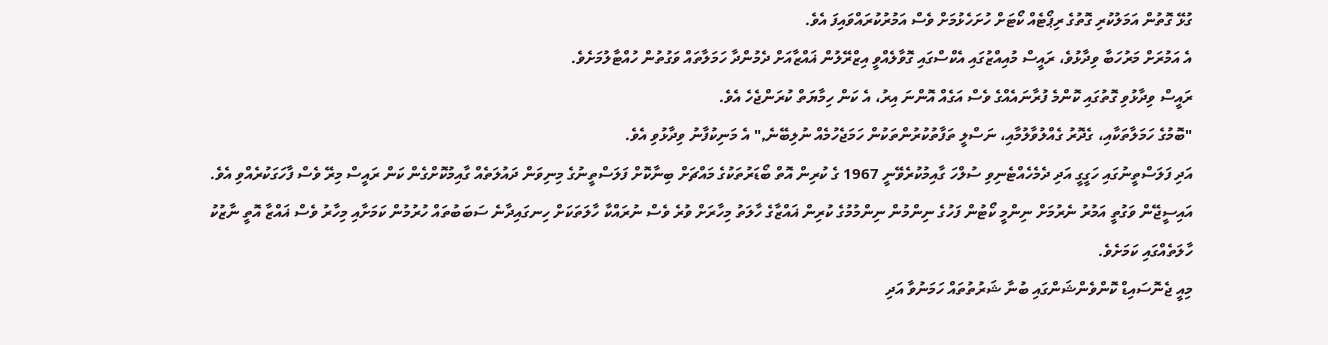ގުޅޭ ގޮތުން އަމަލުކުރި ގޮތުގެ ރިޕޯޓެއް ކޯޓަށް ހުށަހެޅުމަށް ވެސް އަމުރުކުރައްވައިފަ އެވެ.
އެ އަމުރަށް މަރުހަބާ ވިދާޅުވެ، ރައީސް މުއިއްޒުގައި އެކްސްގައި ގޮވާލެއްވީ އިޒްރޭލުން ޣައްޒާއަށް ދެމުންދާ ހަމަލާތައް ވަގުތުން ހުއްޓާލުމަށެވެ.
ރައީސް ވިދާޅުވި ގޮތުގައި ކޮންމެ ފުރާނައެއްގެ ވެސް އަގެއް އޮންނަ އިރު، އެ ކަން ހިމާޔަތް ކުރަންޖެހެ އެވެ.
"ބޮމުގެ ހަމަލާތަކާއި، ގެދޮރު ގެއްލުވާލުމާއި، ނަސްލީ ތަފާތުކުރުންތަކުން ހަމަޖެހުމެއް ނުލިބޭނެ," އެ މަނިކުފާނު ވިދާޅުވި އެވެ.
އަދި ފަލަސްތީނުގައި ހަގީގީ އަދި ދެމެހެއްޓެނިވި ސުލްހަ ގާއިމުކުރެވޭނީ 1967 ގެ ކުރިން އޮތް ބޯޑަރުތަކުގެ މައްޗަށް ބިނާކޮށް ފަލަސްތީނުގެ މިނިވަން ދައުލަތެއް ގާއިމުކޮށްގެން ކަން ރައީސް މިރޭ ވެސް ފާހަގަކުރެއްވި އެވެ.
އައިސީޖޭން ވަގުތީ އަމުރު ނެރުމަށް ނިންމީ ކޯޓުން ފަހުގެ ނިންމުން ނިންމުމުގެ ކުރިން ޣައްޒާގެ ހާލަތު މިހާރަށް ވުރެ ވެސް ނުރައްކާ ހާލަތަކަށް ހިނގައިދާނެ ސަބަބުތައް ހުރުމުން ކަމަށާއި މިހާރު ވެސް ޣައްޒާ އޮތީ ނާޒުކު ހާލަތެއްގައި ކަމަށެވެ.
މިއީ ޖެނޮސައިޑް ކޮންވެންޝަންގައި ބުނާ ޝަރުތުތައް ހަމަނުވާ އަދި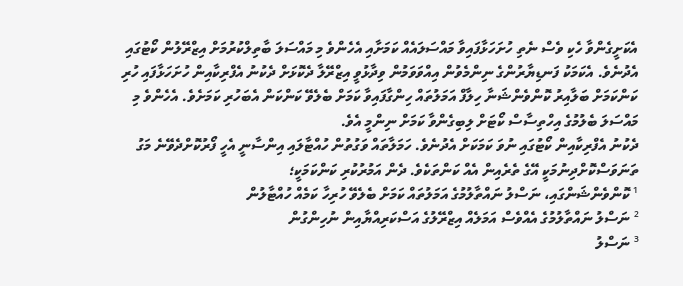އެކަށީގެންވާ ހެކި ވެސް ނެތި ހުށަހަޅާފައިވާ މައްސަލައެއް ކަމަށާއި އެހެންވެ މި މައްސަލަ ބާތިލްކުރުމަށް އިޒްރޭލުން ކޯޓުގައި އެދުނެވެ. އެކަމަކު ފަނޑިޔާރުންގެ ނިންމެވުން އިއްވަވަމުން ވިދާޅުވީ އިޒްރޭލާ ދެކޮޅަށް ދެކުނު އެފްރިކާއިން ހުށަހަޅާފައި ހުރި ކަންކަމަށް ބަލާއިރު ކޮންވެންޝަނާ ހިލާފް އަމަލުތައް ހިންގާފައިވާ ކަމަށް ބެލެވޭ ކަންކަން އެބަހުރި ކަމަށެވެ. އެހެންވެ މި މައްސަލަ ބެލުމުގެ އިހްތިސާސް ކޯޓަށް ލިބިގެންވާ ކަމަށް ނިންމީ އެވެ.
ދެކުނު އެފްރިކާއިން ކޯޓުގައި ނުވަ ކަމަކަށް އެދުނެވެ. ހަމަލާތައް ވަގުތުން ހުއްޓާލައި އިންސާނީ އެހީ ފޯރުކޮށްދެވޭނެ މަގު ތަނަވަސްކޮށްދިނުމަކީ އޭގެ ތެރެއިން އެއް ކަންތަކެވެ. ދެން އަމުރުކުރި ކަންކަމަކީ؛
¹ ކޮންވެންޝަންގައި، ނަސްލު ނައްތާލުމުގެ އަމަލުތައް ކަމަށް ބެލެވޭ ހުރިހާ ކަމެއް ހުއްޓާލުން
² ނަސްލު ނައްތާލުމުގެ އެއްވެސް އަމަލެއް އިޒްރޭލުގެ އަސްކަރިއްޔާއިން ނުހިންގުން
³ ނަސްލު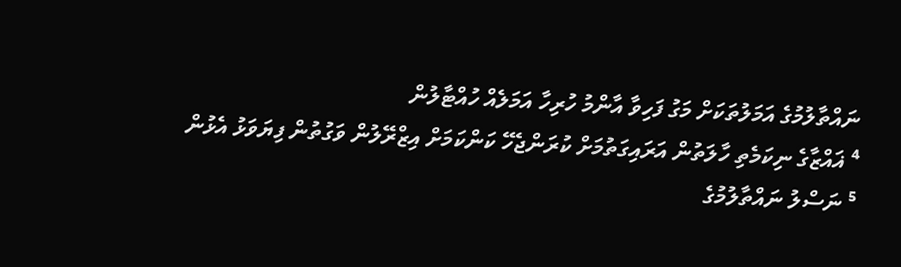ނައްތާލުމުގެ އަމަލުތަކަށް މަގު ފަހިވާ އާންމު ހުރިހާ އަމަލެއް ހުއްޓާލުން
⁴ ޣައްޒާގެ ނިކަމެތި ހާލަތުން އަރައިގަތުމަށް ކުރަންޖެހޭ ކަންކަމަށް އިޒްރޭލުން ވަގުތުން ފިޔަވަޅު އެޅުން
⁵ ނަސްލު ނައްތާލުމުގެ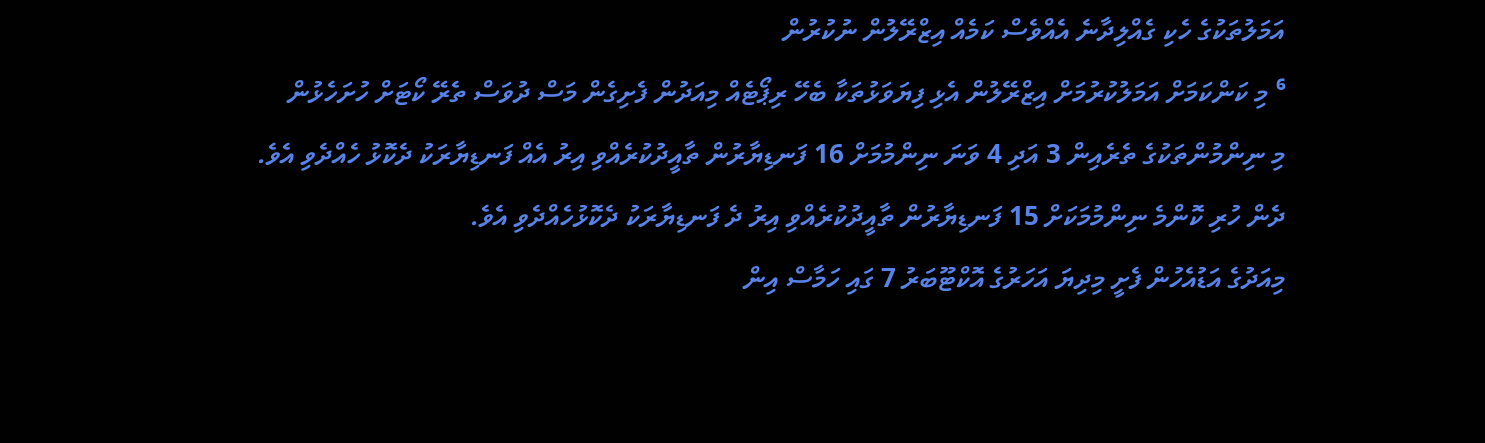އަމަލުތަކުގެ ހެކި ގެއްލިދާނެ އެއްވެސް ކަމެއް އިޒްރޭލުން ނުކުރުން
⁶ މި ކަންކަމަށް އަމަލުކުރުމަށް އިޒްރޭލުން އެޅި ފިޔަވަޅުތަކާ ބެހޭ ރިޕޯޓެއް މިއަދުން ފެށިގެން މަސް ދުވަސް ތެރޭ ކޯޓަށް ހުށަހެޅުން
މި ނިންމުންތަކުގެ ތެރެއިން 3 އަދި 4 ވަނަ ނިންމުމަށް 16 ފަނޑިޔާރުން ތާއީދުކުރެއްވި އިރު އެއް ފަނޑިޔާރަކު ދެކޮޅު ހެއްދެވި އެވެ. ދެން ހުރި ކޮންމެ ނިންމުމަކަށް 15 ފަނޑިޔާރުން ތާއީދުކުރެއްވި އިރު ދެ ފަނޑިޔާރަކު ދެކޮޅުހެއްދެވި އެވެ.
މިއަދުގެ އަޑުއެހުން ފެށީ މިދިޔަ އަހަރުގެ އޮކްޓޫބަރު 7 ގައި ހަމާސް އިން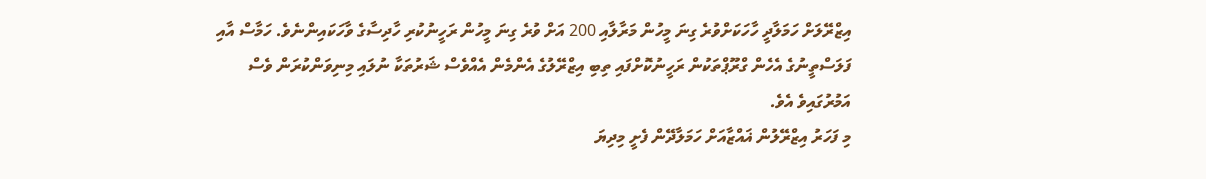އިޒްރޭލަށް ހަމަލާދީ ހާހަކަށްވުރެ ގިނަ މީހުން މަރާލާއި 200 އަށް ވުރެ ގިނަ މީހުން ރަހީނުކުރި ހާދިސާގެ ވާހަކައިންނެވެ. ހަމާސް އާއި ފަލަސްތީނުގެ އެހެން ގްރޫޕްތަކުން ރަހީނުކޮށްފައި ތިބި އިޒްރޭލުގެ އެންމެން އެއްވެސް ޝަރުތަކާ ނުލައި މިނިވަންކުރަން ވެސް އަމުރުގައިވެ އެވެ.
މި ފަހަރު އިޒްރޭލުން ޣައްޒާއަށް ހަމަލާދޭން ފެށީ މިދިޔަ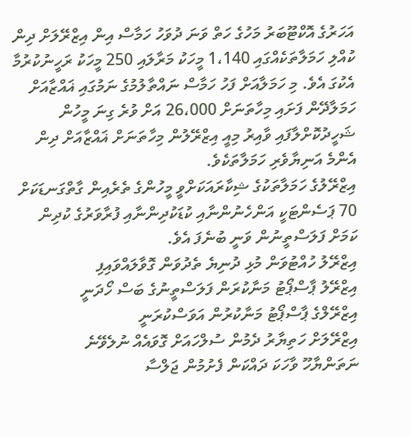އަހަރުގެ އޮކްޓޫބަރު މަހުގެ ހަތް ވަނަ ދުވަހު ހަމާސް އިން އިޒްރޭލަށް ދިން ކުއްލި ހަމަލާތަކެއްގައި 1،140 މީހަކު މަރާލައި 250 މީހަކު ރަހީނުކުރުމާ އެކުގަ އެވެ. މި ހަމަލާއަށް ފަހު ހަމާސް ނައްތާލުމުގެ ނަމުގައި ޣައްޒާއަށް ހަމަލާދޭން ފަށައި މިހާތަނަށް 26،000 އަށް ވުރެ ގިނަ މީހުން ޝަހީދުކޮށްލާފައި ވާއިރު މިއީ އިޒްރޭލުން މިހާތަނަށް ޣައްޒާއަށް ދިން އެންމެ އަނިޔާވެރި ހަމަލާތަކެވެ.
އިޒްރޭލުގެ ހަމަލާތަކުގެ ޝިކާރައަކަށްވީ މީހުންގެ ތެރެއިން ގާތްގަނޑަކަށް 70 ޕަސެންޓަކީ އަންހެނުންނާއި ކުޑަކުދިންނާއި ފުރާވަރުގެ ކުދިން ކަމަށް ފަލަސްތީނުން ވަނީ ބުނެފަ އެވެ.
އިޒްރޭލު ހުއްޓުވަން މުޅި ދުނިޔެ ތެދުވަން ގޮވާލައްވައިފި
އިޒްރޭލު ޕާސްޕޯޓު މަނާކުރަން ފަލަސްތީނުގެ ބަސް ހޯދަނީ
އިޒްރޭލްގެ ޕާސްޕޯޓު މަނާކުރުން އަވަސްކުރަނީ
އިޒްރޭލަށް ހަތިޔާރު ދެމުން ސުލްހައަށް ގޮވައެއް ނުލެވޭނެ
ނަތަންޔާހޫ ވާހަކަ ދައްކަން ފެށުމުން ޖަލްސާ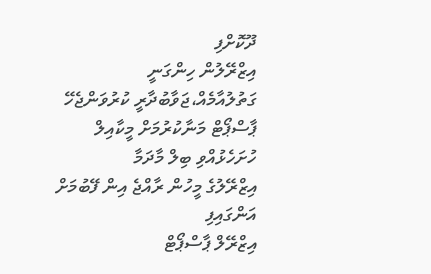ދޫކޮށްފި
އިޒްރޭލުން ހިންގަނީ ގަތުލުއާމެއް،ޖަވާބުދާރީ ކުރުވަންޖެހޭ
ޕާސްޕޯޓް މަނާކުރުމަށް މީކާއިލް ހުށަހެޅުއްވި ބިލް މާދަމާ
އިޒްރޭލުގެ މީހުން ރާއްޖެ އިން ފޭބުމަށް އަންގައިފި
އިޒްރޭލް ޕާސްޕޯޓް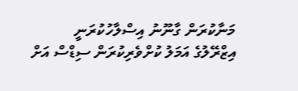މަނާކުރަން ގާނޫނު އިސްލާހުކުރަނީ
އިޒްރޭލުގެ އަމަލު ކުށްވެރިކުރަން ސިޑްސް އަށް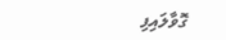ގޮވާލައިފި